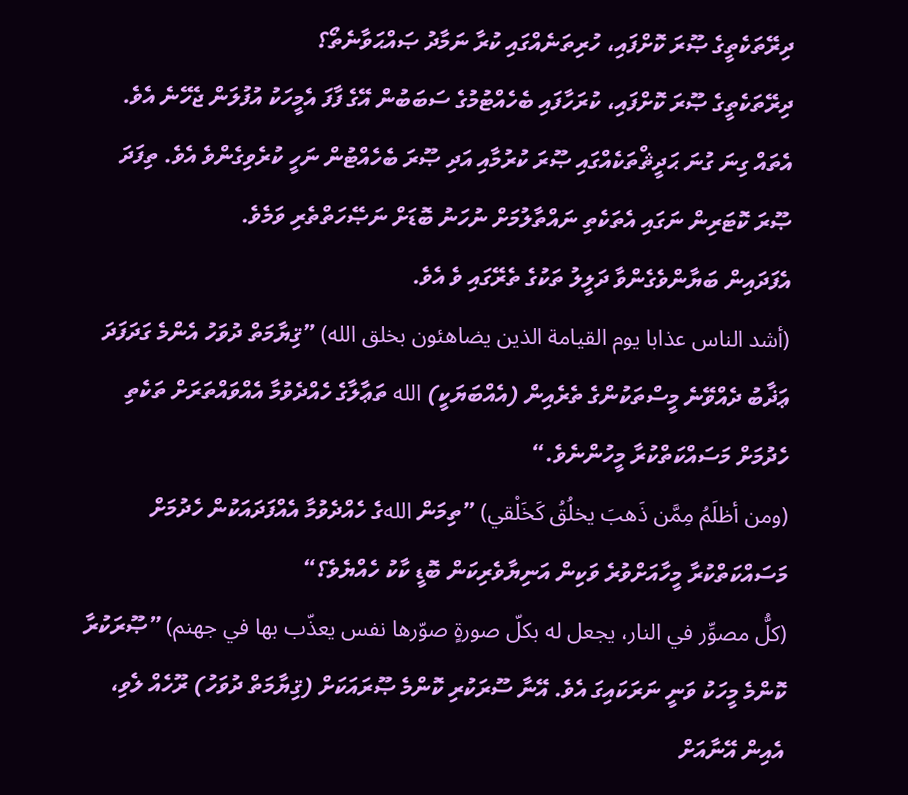ދިރޭތަކެތީގެ ޞޫރަ ކޮށްފައި، ހުރިތަނެއްގައި ކުރާ ނަމާދު ޞައްޙަވާނެތޯ؟
ދިރޭތަކެތީގެ ޞޫރަ ކޮށްފައި، ކުރަހާފައި ބެހެއްޓުމުގެ ސަބަބުން އޭގެ ފާފަ އެމީހަކު އުފުލަން ޖެހޭނެ އެވެ. އެތައް ގިނަ ގުނަ ޙަދީޘްތަކެއްގައި ޞޫރަ ކުރުމާއި އަދި ޞޫރަ ބެހެއްޓުން ނަހީ ކުރެވިގެންވެ އެވެ. ތިފަދަ ޞޫރަ ކޮޓަރިން ނަގައި އެތަކެތި ނައްތާލުމަށް ނުހަނު ބޮޑަށް ނަޞޭހަތްތެރި ވަމެވެ.
އެފަދައިން ބަޔާންވެގެންވާ ދަލީލު ތަކުގެ ތެރޭގައި ވެ އެވެ.
(أشد الناس عذابا يوم القيامة الذين يضاهئون بخلق الله) ”ޤިޔާމަތް ދުވަހު އެންމެ ގަދަފަދަ ޢަޛާބު ދެއްވޭނެ މީސްތަކުންގެ ތެރެއިން (އެއްބަޔަކީ) الله ތަޢާލާގެ ހެއްދެވުމާ އެއްވައްތަރަށް ތަކެތި ހެދުމަށް މަސައްކަތްކުރާ މީހުންނެވެ.“
(ومن أظلَمُ مِمَّن ذَهبَ يخلُقُ كَخَلْقي) ”ތިމަން اللهގެ ހެއްދެވުމާ އެއްފަދައަކުން ހެދުމަށް މަސައްކަތްކުރާ މީހާއަށްވުރެ ވަކިން އަނިޔާވެރިކަން ބޮޑީ ކާކު ހެއްޔެވެ؟“
(كلُّ مصوِّر في النار، يجعل له بكلّ صورةٍ صوّرها نفس يعذّب بها في جهنم) ”ޞޫރަކުރާ ކޮންމެ މީހަކު ވަނީ ނަރަކައިގަ އެވެ. އޭނާ ސޫރަކުރި ކޮންމެ ޞޫރައަކަށް (ޤިޔާމަތް ދުވަހު) ރޫހެއް ލެވި، އެއިން އޭނާއަށް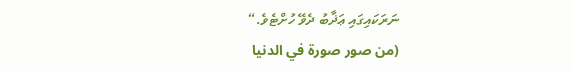ނަރަކައިގައި ޢަޛާބު ދެވޭ ހުށްޓެވެ.“
(من صور صورة في الدنيا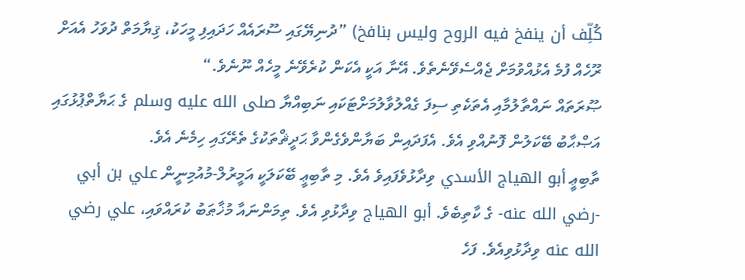كُلِّف أن ينفخ فيه الروح وليس بنافخ) ”ދުނިޔޭގައި ސޫރައެއް ހަދައިފި މީހަކު، ޤިޔާމަތް ދުވަހު އެއަށް ރޫހެއް ފުމެ އެޅުއްވުމަށް ޖެއްސެވޭނެތެވެ. އޭނާ އަކީ އެކަން ކުރެވޭނެ މީހެއް ނޫނެވެ.“
ޞޫރަތައް ނައްތާލުމާއި އެތަކެތި ސިފަ ގެއްލުވާލުމަށްޓަކައި ނަބިއްޔާ صلى الله عليه وسلم ގެ ޙަޔާތްޕުޅުގައި އަޞްޙާބު ބޭކަލުން ފޮނުއްވި އެވެ. އެފަދައިން ބަޔާންވެގެންވާ ޙަދީޘްތަކުގެ ތެރޭގައި ހިމެނެ އެވެ.
ތާބިޢީ أبو الهياج الأسدي ވިދާޅުވެފައިވެ އެވެ. މި ތާބިޢީ ބޭކަލަކީ އަމީރުލް-މުއުމިނީން علي بن أبي -رضي الله عنه- ގެ ކާތިބެވެ. أبو الهياج ވިދާޅުވި އެވެ. ތިމަންނައާ މުޚާޠަބު ކުރައްވައި، علي رضي الله عنه ވިދާޅުވިއެވެ. ފަހެ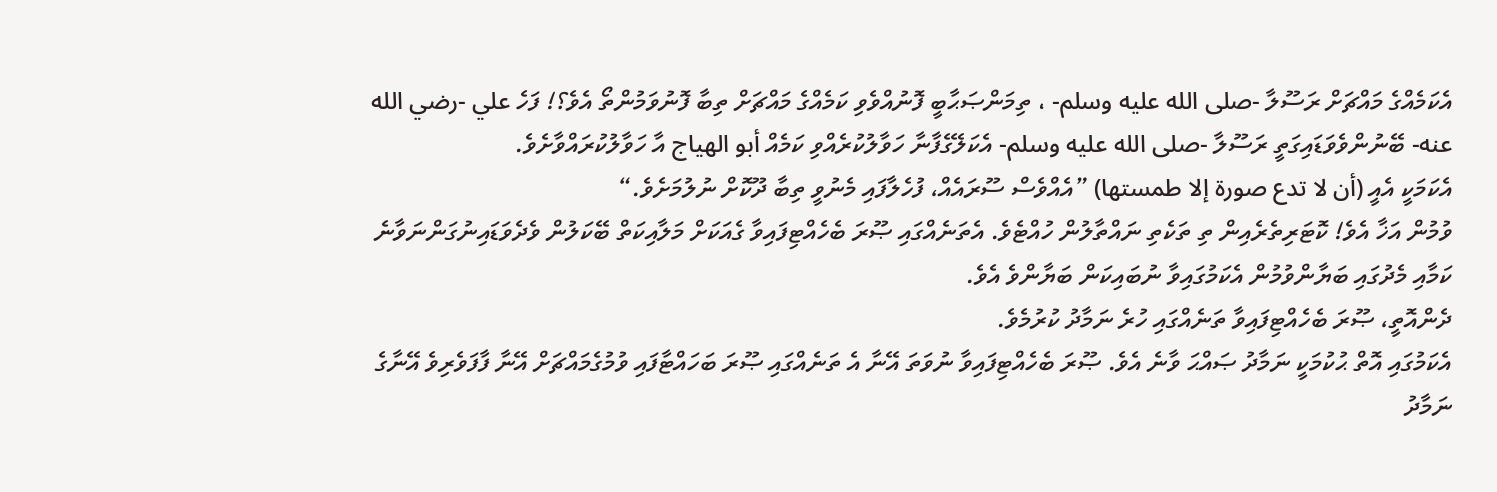އެކަމެއްގެ މައްޗަށް ރަސޫލާ -صلى الله عليه وسلم- ، ތިމަންޞަޙާބީ ފޮނުއްވެވި ކަމެއްގެ މައްޗަށް ތިބާ ފޮނުވަމުންތޯ އެވެ؟! ފަހެ علي -رضي الله عنه- ބޭނުންވެވަޑައިގަތީ ރަސޫލާ -صلى الله عليه وسلم- އެކަލޭގެފާނާ ހަވާލުކުރެއްވި ކަމެއް أبو الهياج އާ ހަވާލުކުރައްވާށެވެ.
އެކަމަކީ އެއީ (أن لا تدع صورة إلا طمستها) ”އެއްވެސް ސޫރައެއް، ފުހެލާފައި މެނުވީ ތިބާ ދޫކޮށް ނުލުމަށެވެ.“
ވުމުން އަޚާ އެވެ! ކޮޓަރިތެރެއިން ތި ތަކެތި ނައްތާލުން ހުއްޓެވެ. އެތަނެއްގައި ޞޫރަ ބެހެއްޓިފައިވާ ގެއަކަށް މަލާއިކަތް ބޭކަލުން ވެދެވަޑައިނުގަންނަވާނެ ކަމާއި މެދުގައި ބަޔާންވުމުން އެކަމުގައިވާ ނުބައިކަން ބަޔާންވެ އެވެ.
ދެންއޮތީ، ޞޫރަ ބެހެއްޓިފައިވާ ތަނެއްގައި ހުރެ ނަމާދު ކުރުމެވެ.
އެކަމުގައި އޮތް ޙުކުމަކީ ނަމާދު ޞައްޙަ ވާނެ އެވެ. ޞޫރަ ބެހެއްޓިފައިވާ ނުވަތަ އޭނާ އެ ތަނެއްގައި ޞޫރަ ބަހައްޓާފައި ވުމުގެމައްޗަށް އޭނާ ފާފަވެރިވެ އޭނާގެ ނަމާދު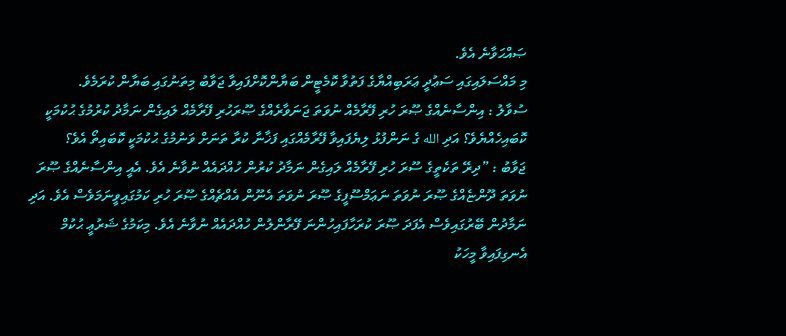ޞައްޙަވާނެ އެވެ.
މި މައްސަލައިގައި ސަޢުދީ ޢަރަބިއްޔާގެ ފަތުވާ ކޮމެޓީން ބަޔާންކޮށްފައިވާ ޖަވާބު މިތަނުގައި ބަޔާން ކުރަމެވެ.
ސުވާލު : އިންސާނެއްގެ ޞޫރަ ހުރި ފޭރާމެއް ނުވަތަ ޖަނަވާރެއްގެ ޞޫރަހުރި ފޭރާމެއް ލައިގެން ނަމާދު ކުރުމުގެ ޙުކުމަކީ ކޮބައިހެއްޔެވެ؟ އަދި الله ގެ ނަންފުޅު ލިޔެފައިވާ ފޭރާމެއްގައި ފަޚާނާ ކުރާ ތަނަށް ވަނުމުގެ ޙުކުމަކީ ކޮބައިތޯ އެވެ؟
ޖަވާބު : ”ދިރޭ ތަކެތީގެ ސޫރަ ހުރި ފޭރާމެއް ލައިގެން ނަމާދު ކުރުން ހުއްދައެއް ނުވާނެ އެވެ. އެއީ އިންސާނެއްގެ ޞޫރަ ނުވަތަ ދޫންޏެއްގެ ޞޫރަ ނުވަތަ ނަޢަމްސޫފީގެ ޞޫރަ ނުވަތަ އެނޫން އެއްޗެއްގެ ޞޫރަ ހުރި ކަމުގައިވީނަމަވެސް އެވެ. އަދި ނަމާދުން ބޭރުގައިވެސް އެފަދަ ޞޫރަ ކުރަހާފައިހުންނަ ފޭރާންލުން ހުއްދައެއް ނުވާނެ އެވެ. މިކަމުގެ ޝަރުޢީ ޙުކުމް އެނގިފައިވާ މީހަކު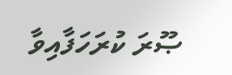ޞޫރަ ކުރަހަފާއިވާ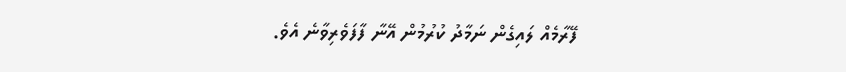ފޭރާމެއް ލައިގެން ނަމާދު ކުރުމުން އޭނާ ފާފަވެރިވާނެ އެވެ.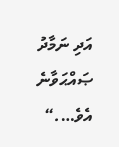އަދި ނަމާދު ޞައްޙަވާނެ އެވެ….“